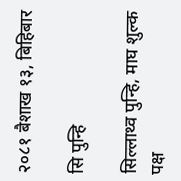२०८१ बैशाख १३, बिहिबार

सि पुन्हि

सिल्लाथ्व पुन्हि, माघ शुल्क पक्ष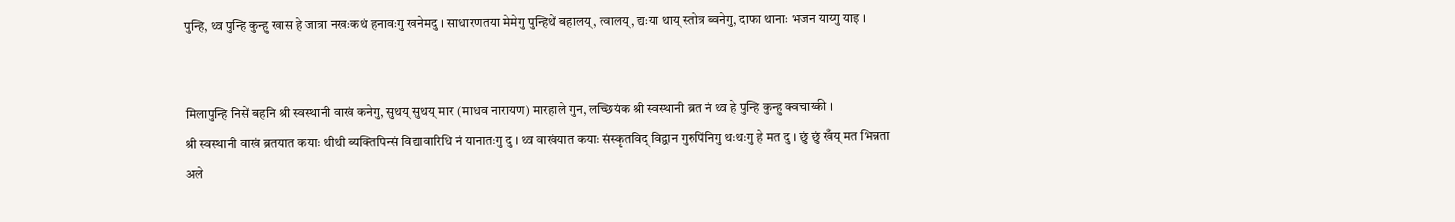पुन्हि, थ्व पुन्हि कुन्हु खास हे जात्रा नखःकथं हनावःगु खनेमदु । साधारणतया मेमेगु पुन्हिथें बहालय्, त्वालय्, द्यःया थाय् स्तोत्र ब्वनेगु, दाफा थानाः भजन याय्गु याइ ।


मिलापुन्हि निसें बहनि श्री स्वस्थानी वाखं कनेगु, सुथय् सुथय् मार (माधव नारायण) मारहाले गुन, लच्छियंक श्री स्वस्थानी ब्रत नं थ्व हे पुन्हि कुन्हु क्वचाय्की ।
श्री स्वस्थानी वाखं ब्रतयात कयाः थीथी ब्यक्तिपिन्सं विद्यावारिधि नं यानातःगु दु । थ्व वाखंयात कयाः संस्कृतविद् विद्वान गुरुपिंनिगु थःथःगु हे मत दु । छुं छुं खँय् मत भिन्नता अले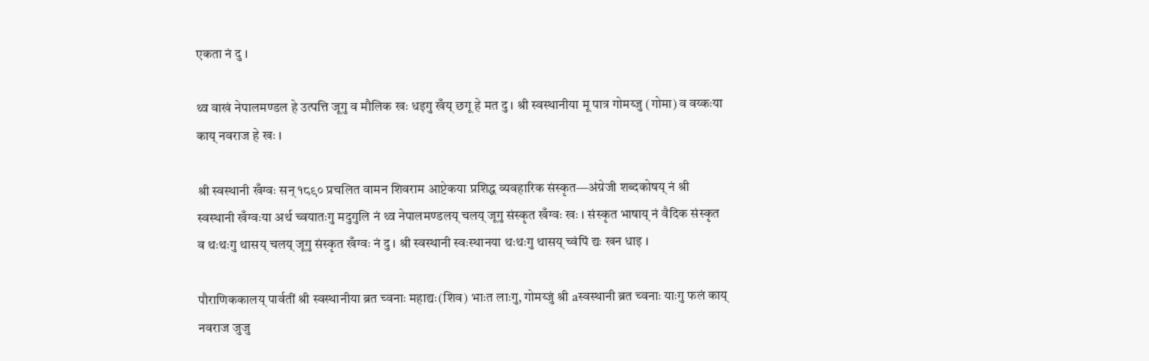एकता नं दु ।

थ्व वाखं नेपालमण्डल हे उत्पत्ति जूगु व मौलिक खः धइगु खँय् छगू हे मत दु । श्री स्वस्थानीया मू पात्र गोमय्जु (गोमा) व वय्कःया काय् नवराज हे खः ।

श्री स्वस्थानी खँग्वः सन् १८९० प्रचलित वामन शिवराम आप्टेकया प्रशिद्ध व्यवहारिक संस्कृत—अंग्रेजी शब्दकोषय् नं श्री स्वस्थानी खँग्वःया अर्थ च्वयातःगु मदुगुलि नं थ्व नेपालमण्डलय् चलय् जूगु संस्कृत खँग्वः खः । संस्कृत भाषाय् नं वैदिक संस्कृत व थःथःगु थासय् चलय् जूगु संस्कृत खँग्वः नं दु । श्री स्वस्थानी स्वःस्थानया थःथःगु थासय् च्वंपिं द्यः खन धाइ ।

पौराणिककालय् पार्वतीं श्री स्वस्थानीया ब्रत च्वनाः महाद्यः(शिव) भाःत लाःगु, गोमय्जुं श्री aस्वस्थानी ब्रत च्वनाः याःगु फलं काय् नवराज जुजु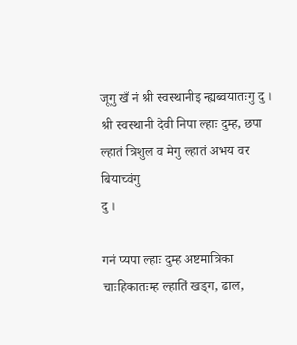जूगु खँ नं श्री स्वस्थानीइ न्ह्यब्वयातःगु दु ।
श्री स्वस्थानी देवी निपा ल्हाः दुम्ह, छपा ल्हातं त्रिशुल व मेगु ल्हातं अभय वर बियाच्वंगु
दु ।

गनं प्यपा ल्हाः दुम्ह अष्टमात्रिका चाःहिकातःम्ह ल्हातिं खड्ग, ढाल,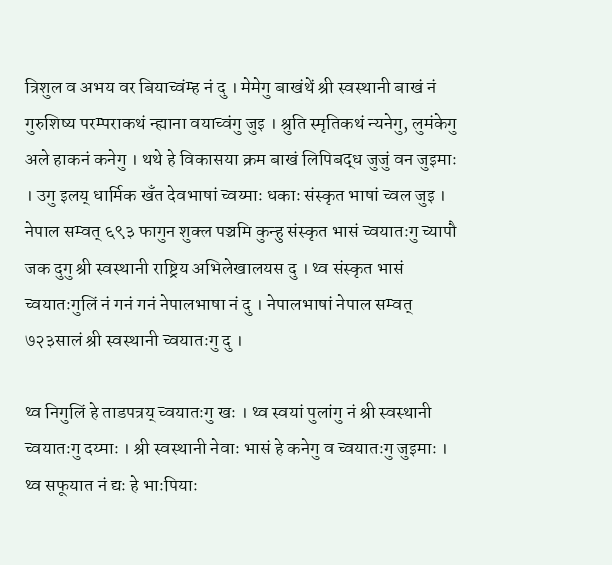त्रिशुल व अभय वर बियाच्वंम्ह नं दु । मेमेगु बाखंथें श्री स्वस्थानी बाखं नं गुरुशिष्य परम्पराकथं न्ह्याना वयाच्वंगु जुइ । श्रुति स्मृतिकथं न्यनेगु, लुमंकेगु अले हाकनं कनेगु । थथे हे विकासया क्रम बाखं लिपिबद्ध जुजुं वन जुइमाः । उगु इलय् धार्मिक खँत देवभाषां च्वय्माः धकाः संस्कृत भाषां च्वल जुइ । नेपाल सम्वत् ६९३ फागुन शुक्ल पञ्चमि कुन्हु संस्कृत भासं च्वयातःगु च्यापौ जक दुगु श्री स्वस्थानी राष्ट्रिय अभिलेखालयस दु । थ्व संस्कृत भासं च्वयातःगुलिं नं गनं गनं नेपालभाषा नं दु । नेपालभाषां नेपाल सम्वत् ७२३सालं श्री स्वस्थानी च्वयातःगु दु ।

थ्व निगुलिं हे ताडपत्रय् च्वयातःगु खः । थ्व स्वयां पुलांगु नं श्री स्वस्थानी च्वयातःगु दय्माः । श्री स्वस्थानी नेवाः भासं हे कनेगु व च्वयातःगु जुइमाः । थ्व सफूयात नं द्यः हे भाःपियाः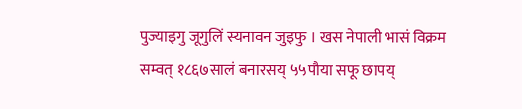पुज्याइगु जूगुलिं स्यनावन जुइफु । खस नेपाली भासं विक्रम सम्वत् १८६७सालं बनारसय् ५५पौया सफू छापय्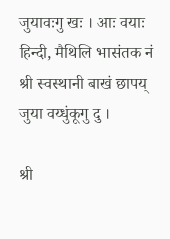जुयावःगु खः । आः वयाः हिन्दी, मैथिलि भासंतक नं श्री स्वस्थानी बाखं छापय् जुया वय्धुंकूगु दु ।

श्री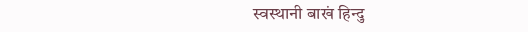स्वस्थानी बाखं हिन्दु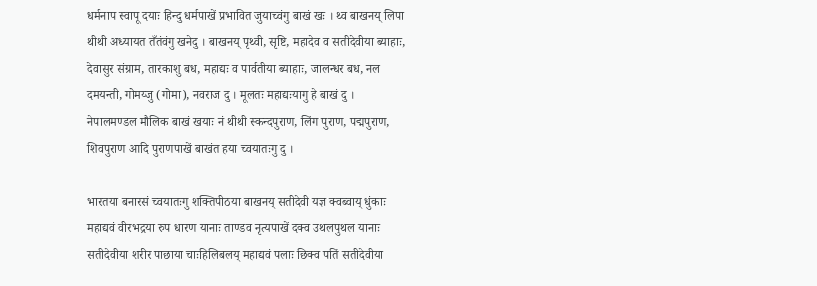धर्मनाप स्वापू दयाः हिन्दु धर्मपाखें प्रभावित जुयाच्वंगु बाखं खः । थ्व बाखनय् लिपा थीथी अध्यायत तँतंवंगु खनेदु । बाखनय् पृथ्वी, सृष्टि, महादेव व सतीदेवीया ब्याहाः, देवासुर संग्राम, तारकाशु बध, महाद्यः व पार्वतीया ब्याहाः, जालन्धर बध, नल दमयन्ती, गोमय्जु (गोमा), नवराज दु । मूलतः महाद्यःयागु हे बाखं दु ।
नेपालमण्डल मौलिक बाखं खयाः नं थीथी स्कन्दपुराण, लिंग पुराण, पद्मपुराण, शिवपुराण आदि पुराणपाखें बाखंत हया च्वयातःगु दु ।

भारतया बनारसं च्वयातःगु शक्तिपीठया बाखनय् सतीदेवी यज्ञ क्वब्वाय् धुंकाः महाद्यवं वीरभद्रया रुप धारण यानाः ताण्डव नृत्यपाखें दक्व उथलपुथल यानाः सतीदेवीया शरीर पाछाया चाःहिलिबलय् महाद्यवं पलाः छिक्व पतिं सतीदेवीया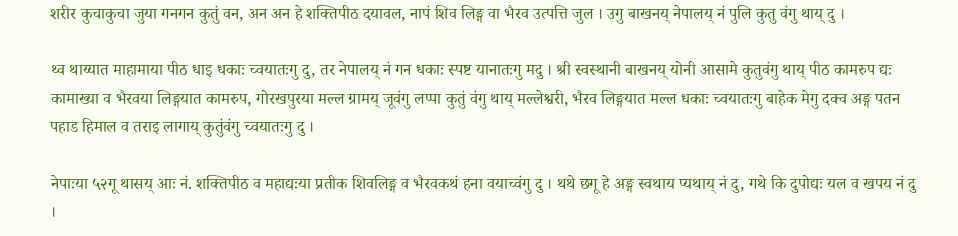शरीर कुचाकुचा जुया गनगन कुतुं वन, अन अन हे शक्तिपीठ दयावल, नापं शिव लिङ्ग वा भैरव उत्पत्ति जुल । उगु बाखनय् नेपालय् नं पुलि कुतु वंगु थाय् दु ।

थ्व थाय्यात माहामाया पीठ धाइ धकाः च्वयातःगु दु, तर नेपालय् नं गन धकाः स्पष्ट यानातःगु मदु । श्री स्वस्थानी बाखनय् योनी आसामे कुतुवंगु थाय् पीठ कामरुप द्यः कामाख्या व भैरवया लिङ्गयात कामरुप, गोरखपुरया मल्ल ग्रामय् जूवंगु लप्पा कुतुं वंगु थाय् मल्लेश्वरी, भैरव लिङ्गयात मल्ल धकाः च्वयातःगु बाहेक मेगु दक्व अङ्ग पतन पहाड हिमाल व तराइ लागाय् कुतुंवंगु च्वयातःगु दु ।

नेपाःया ५२गू थासय् आः नं. शक्तिपीठ व महाद्यःया प्रतीक शिवलिङ्ग व भैरवकथं हना वयाच्वंगु दु । थथे छगू हे अङ्ग स्वथाय प्यथाय् नं दु, गथे कि दुपोद्यः यल व खपय नं दु ।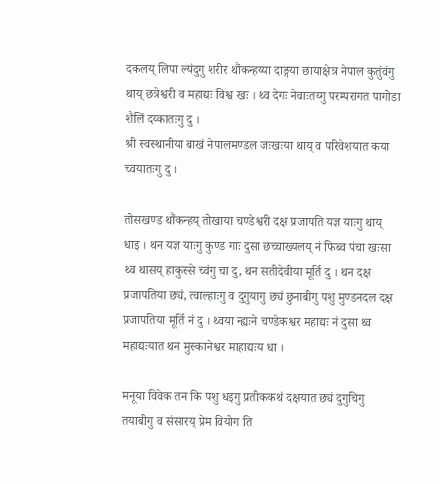दकलय् लिपा ल्यंदुगु शरीर थौंकन्हय्या दाङ्गया छायाक्षेत्र नेपाल कुतुंवंगु थाय् छत्रेश्वरी व महाद्यः विश्व खः । थ्व देगः नेवाःतय्गु परम्परागत पागोडा शैलिं दय्कातःगु दु ।
श्री स्वस्थानीया बाखं नेपालमण्डल जःखःया थाय् व परिवेशयात कया च्वयातःगु दु ।

तोसखण्ड थौंकन्हय् तोखाया चण्डेश्वरी दक्ष प्रजापति यज्ञ याःगु थाय् धाइ । थन यज्ञ याःगु कुण्ड गाः दुसा छच्चाख्यलय् नं फिब्व पंचा खःसा थ्व थासय् हाकुस्से च्वंगु चा दु, थन सतीदेवीया मूर्ति दु । थन दक्ष प्रजापतिया छ्यं, त्वाल्हाःगु व दुगुयागु छ्यं छुनाबीगु पशु मुण्डनदल दक्ष प्रजापतिया मूर्ति नं दु । थ्वया न्ह्यःने चण्डेकश्वर महाद्यः नं दुसा थ्व महाद्यःयात थन मुस्कानेश्वर माहाद्यःय धा ।

मनूया विवेक तन कि पशु धइगु प्रतीककथं दक्षयात छ्यं दुगुचिगु तयाबीगु व संसारय् प्रेम वियोग ति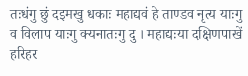तःधंगु छुं दइमखु धकाः महाद्यवं हे ताण्डव नृत्य याःगु व विलाप याःगु क्यनातःगु दु । महाद्यःया दक्षिणपाखें हरिहर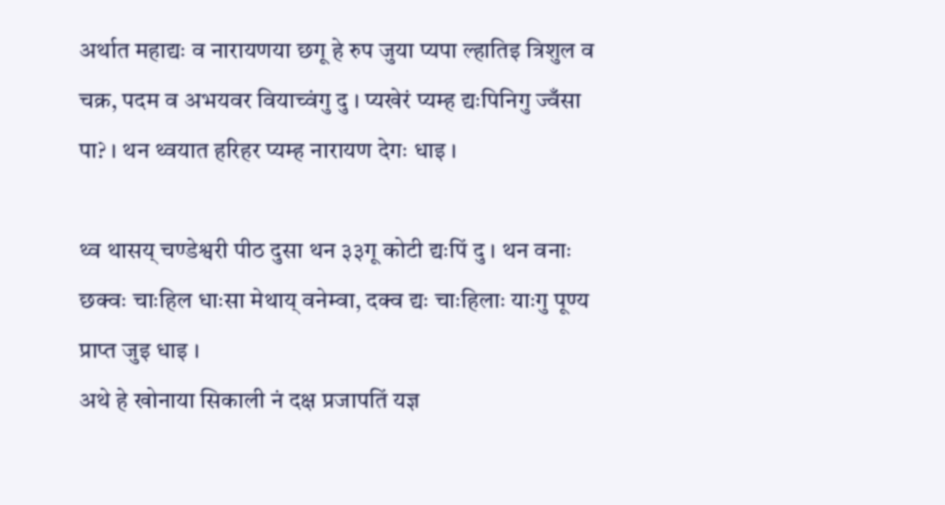अर्थात महाद्यः व नारायणया छगू हे रुप जुया प्यपा ल्हातिइ त्रिशुल व चक्र, पदम व अभयवर वियाच्वंगु दु । प्यखेरं प्यम्ह द्यःपिनिगु ज्वँसा पा? । थन थ्वयात हरिहर प्यम्ह नारायण देगः धाइ ।

थ्व थासय् चण्डेश्वरी पीठ दुसा थन ३३गू कोटी द्यःपिं दु । थन वनाः छक्वः चाःहिल धाःसा मेथाय् वनेम्वा, दक्व द्यः चाःहिलाः याःगु पूण्य प्राप्त जुइ धाइ ।
अथे हे खोनाया सिकाली नं दक्ष प्रजापतिं यज्ञ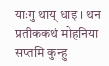याःगु थाय् धाइ । थन प्रतीककथं मोहनिया सप्तमि कुन्हु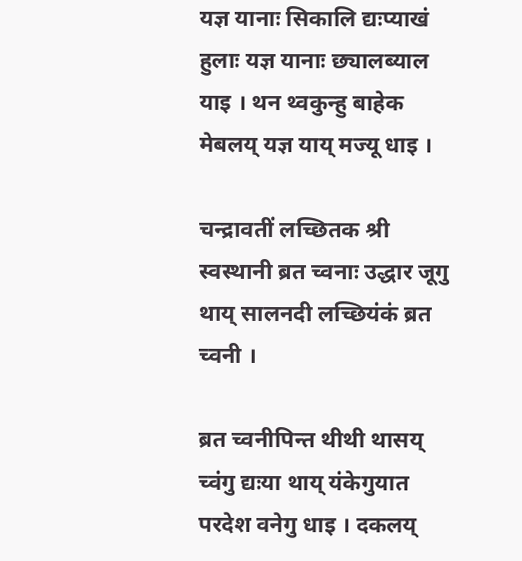यज्ञ यानाः सिकालि द्यःप्याखं हुलाः यज्ञ यानाः छ्यालब्याल याइ । थन थ्वकुन्हु बाहेक मेबलय् यज्ञ याय् मज्यू धाइ ।

चन्द्रावतीं लच्छितक श्री स्वस्थानी ब्रत च्वनाः उद्धार जूगु थाय् सालनदी लच्छियंकं ब्रत च्वनी ।

ब्रत च्वनीपिन्त थीथी थासय् च्वंगु द्यःया थाय् यंकेगुयात परदेश वनेगु धाइ । दकलय्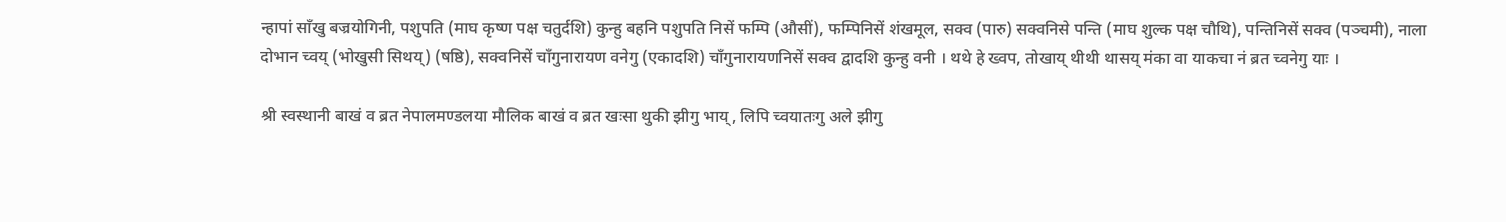न्हापां साँखु बज्रयोगिनी, पशुपति (माघ कृष्ण पक्ष चतुर्दशि) कुन्हु बहनि पशुपति निसें फम्पि (औसीं), फम्पिनिसें शंखमूल, सक्व (पारु) सक्वनिसे पन्ति (माघ शुल्क पक्ष चौथि), पन्तिनिसें सक्व (पञ्चमी), नाला दोभान च्वय् (भोखुसी सिथय्) (षष्ठि), सक्वनिसें चाँगुनारायण वनेगु (एकादशि) चाँगुनारायणनिसें सक्व द्वादशि कुन्हु वनी । थथे हे ख्वप, तोखाय् थीथी थासय् मंका वा याकचा नं ब्रत च्वनेगु याः ।

श्री स्वस्थानी बाखं व ब्रत नेपालमण्डलया मौलिक बाखं व ब्रत खःसा थुकी झीगु भाय्, लिपि च्वयातःगु अले झीगु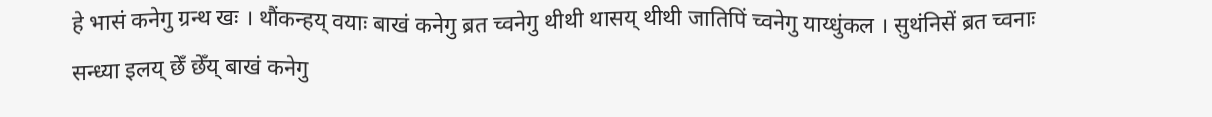हे भासं कनेगु ग्रन्थ खः । थौंकन्हय् वयाः बाखं कनेगु ब्रत च्वनेगु थीथी थासय् थीथी जातिपिं च्वनेगु याय्धुंकल । सुथंनिसें ब्रत च्वनाः सन्ध्या इलय् छेँ छेँय् बाखं कनेगु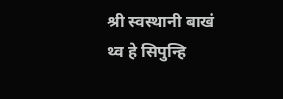श्री स्वस्थानी बाखं थ्व हे सिपुन्हि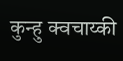कुन्हु क्वचाय्की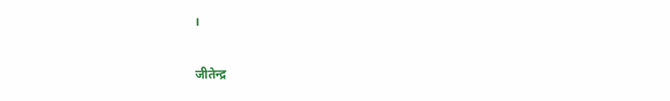।

जीतेन्द्र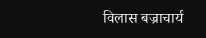विलास बज्राचार्य